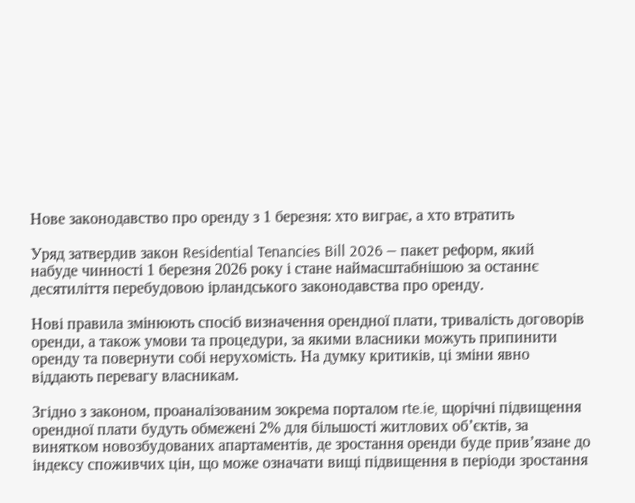Нове законодавство про оренду з 1 березня: хто виграє, а хто втратить

Уряд затвердив закон Residential Tenancies Bill 2026 — пакет реформ, який набуде чинності 1 березня 2026 року і стане наймасштабнішою за останнє десятиліття перебудовою ірландського законодавства про оренду.

Нові правила змінюють спосіб визначення орендної плати, тривалість договорів оренди, а також умови та процедури, за якими власники можуть припинити оренду та повернути собі нерухомість. На думку критиків, ці зміни явно віддають перевагу власникам.

Згідно з законом, проаналізованим зокрема порталом rte.ie, щорічні підвищення орендної плати будуть обмежені 2% для більшості житлових об’єктів, за винятком новозбудованих апартаментів, де зростання оренди буде прив’язане до індексу споживчих цін, що може означати вищі підвищення в періоди зростання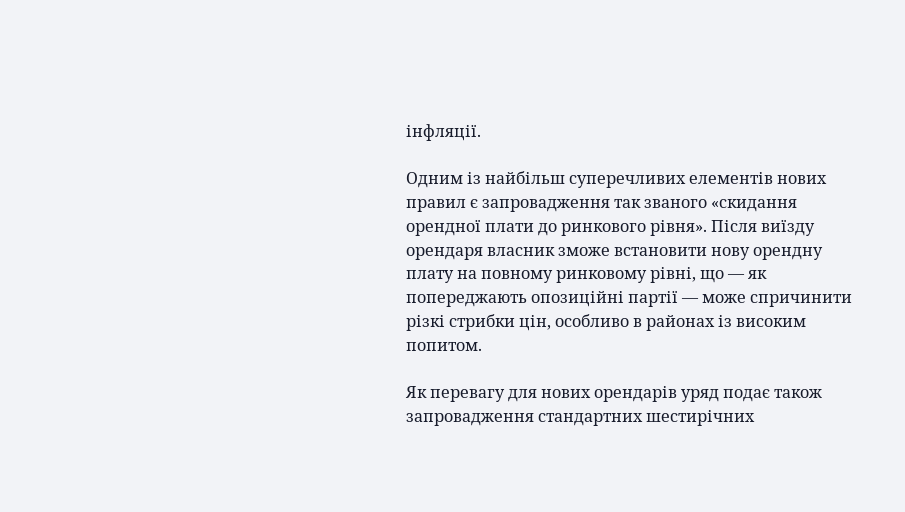інфляції.

Одним із найбільш суперечливих елементів нових правил є запровадження так званого «скидання орендної плати до ринкового рівня». Після виїзду орендаря власник зможе встановити нову орендну плату на повному ринковому рівні, що — як попереджають опозиційні партії — може спричинити різкі стрибки цін, особливо в районах із високим попитом.

Як перевагу для нових орендарів уряд подає також запровадження стандартних шестирічних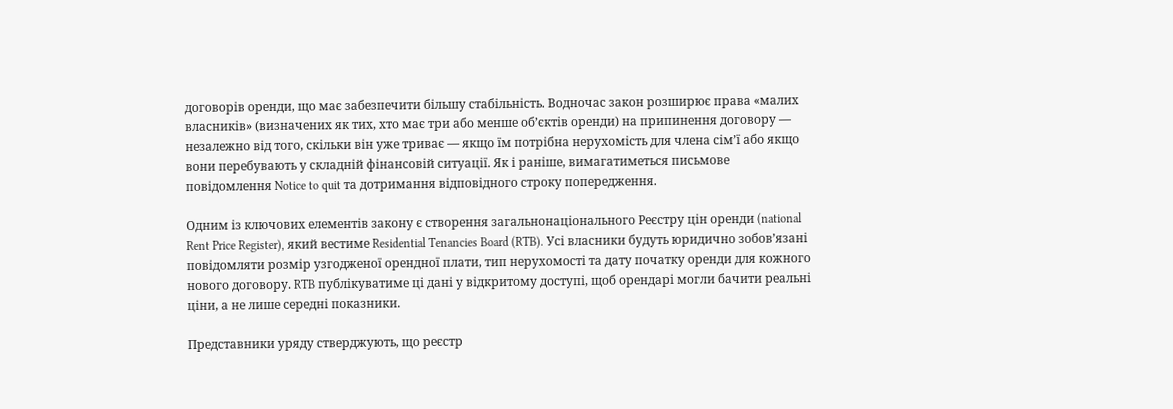договорів оренди, що має забезпечити більшу стабільність. Водночас закон розширює права «малих власників» (визначених як тих, хто має три або менше об’єктів оренди) на припинення договору — незалежно від того, скільки він уже триває — якщо їм потрібна нерухомість для члена сім’ї або якщо вони перебувають у складній фінансовій ситуації. Як і раніше, вимагатиметься письмове повідомлення Notice to quit та дотримання відповідного строку попередження.

Одним із ключових елементів закону є створення загальнонаціонального Реєстру цін оренди (national Rent Price Register), який вестиме Residential Tenancies Board (RTB). Усі власники будуть юридично зобов’язані повідомляти розмір узгодженої орендної плати, тип нерухомості та дату початку оренди для кожного нового договору. RTB публікуватиме ці дані у відкритому доступі, щоб орендарі могли бачити реальні ціни, а не лише середні показники.

Представники уряду стверджують, що реєстр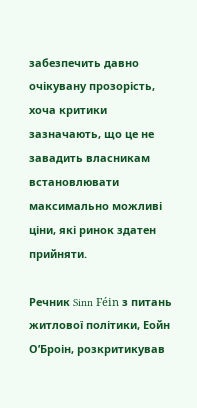забезпечить давно очікувану прозорість, хоча критики зазначають, що це не завадить власникам встановлювати максимально можливі ціни, які ринок здатен прийняти.

Речник Sinn Féin з питань житлової політики, Еойн О’Броін, розкритикував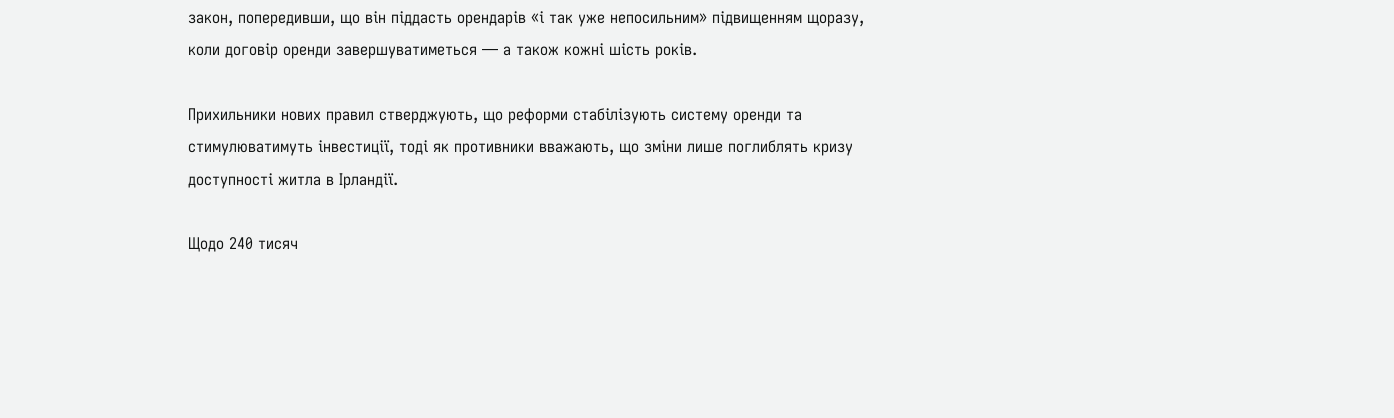закон, попередивши, що він піддасть орендарів «і так уже непосильним» підвищенням щоразу, коли договір оренди завершуватиметься — а також кожні шість років.

Прихильники нових правил стверджують, що реформи стабілізують систему оренди та стимулюватимуть інвестиції, тоді як противники вважають, що зміни лише поглиблять кризу доступності житла в Ірландії.

Щодо 240 тисяч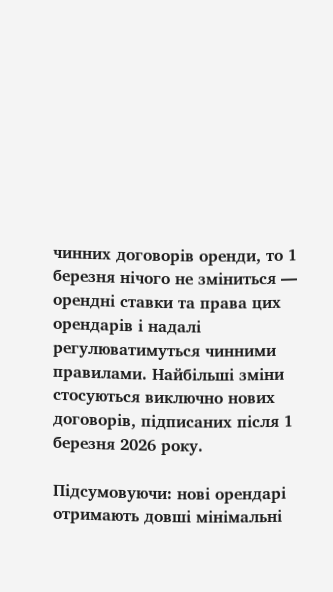чинних договорів оренди, то 1 березня нічого не зміниться — орендні ставки та права цих орендарів і надалі регулюватимуться чинними правилами. Найбільші зміни стосуються виключно нових договорів, підписаних після 1 березня 2026 року.

Підсумовуючи: нові орендарі отримають довші мінімальні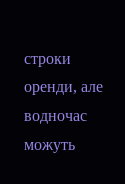строки оренди, але водночас можуть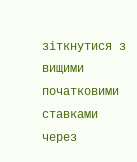зіткнутися з вищими початковими ставками через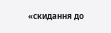«скидання до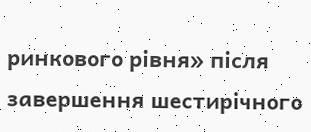ринкового рівня» після завершення шестирічного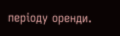періоду оренди.